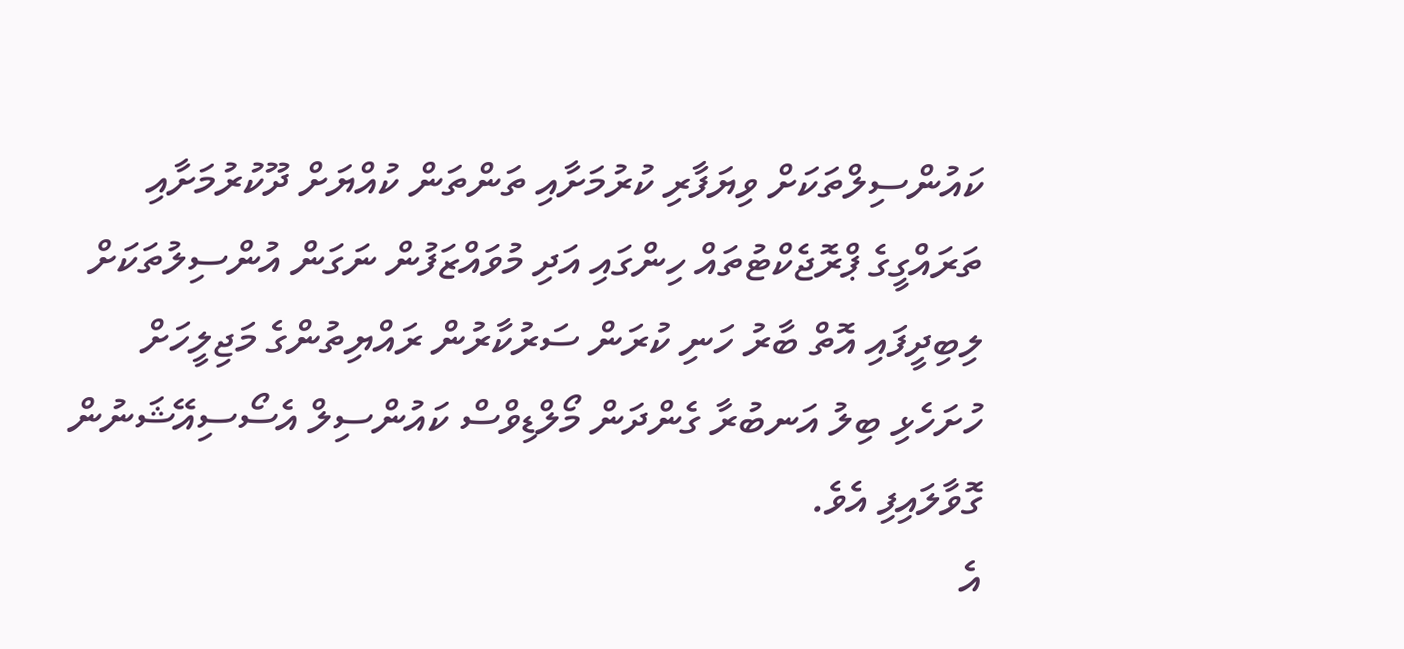ކައުންސިލްތަކަށް ވިޔަފާރި ކުރުމަށާއި ތަންތަން ކުއްޔަށް ދޫކުރުމަށާއި ތަރައްގީގެ ޕްރޮޖެކްޓުތައް ހިންގައި އަދި މުވައްޒަފުން ނަގަން އުންސިލުތަކަށް ލިބިދީފައި އޮތް ބާރު ހަނި ކުރަން ސަރުކާރުން ރައްޔިތުންގެ މަޖިލީހަށް ހުށަހެޅި ބިލު އަނބުރާ ގެންދަން މޯލްޑިވްސް ކައުންސިލް އެސޯސިއޭޝަނުން ގޮވާލައިފި އެވެ.
އެ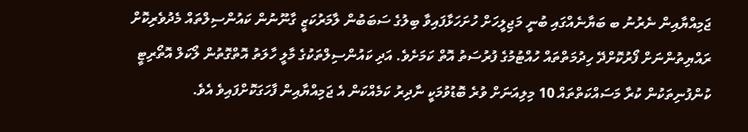ޖަމިއްޔާއިން ނެރުނު ބ ބަޔާނެއްގައި ބުނީ މަޖިލީހަށް ހުށަހަޅާފައިވާ ބިލުގެ ސަބަބުން ލާމަރުކަޒީ ގާނޫނުން ކައުންސިލްތައް މެދުވެރިކޮށް ރައްޔިތުންނަށް ފޯރުކޮށްދޭ ހިދުމަތްތައް ހުއްޓުމުގެ ފުރުސަތު އޮތް ކަމަށެވެ. އަދި ކައުންސިލްތަކުގެ މާލީ ހާލަތު އޮތްގޮތުން ލޯކަލް އޮތޯރިޓީ ކުންފުނިތަކުން ކުރާ މަސައްކަތްތައް 10 މިލިއަނަށް ވުރެ ބޮޑުވުމަކީ ނާދިރު ކަމެއްކަން އެ ޖަމިއްޔާއިން ފާހަގަކޮށްފައިވެ އެވެ.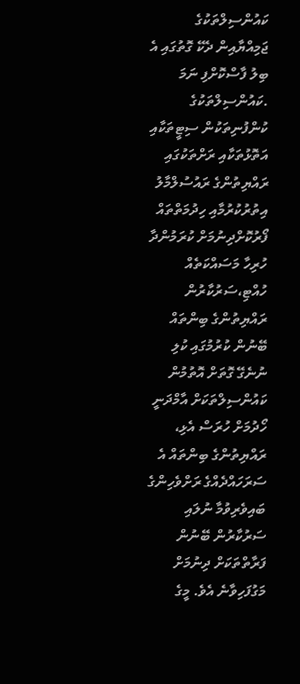ކައުންސިލްތަކުގެ ޖަމިއްޔާއިން ދެކޭ ގޮތުގައި އެ ބިލު ފާސްކޮށްފި ނަމަ .ކައުންސިލްތަކުގެ ކުންފުނިތަކުން ސިޓީތަކާއި އަތޮޅުތަކާއި ރަށްތަކުގައި ރައްޔިތުންގެ ރައުސުލްމާލު އިތުރުކުރުމާއި ހިދުމަތްތައް ފޯރުކޮށްދިނުމަށް ކުރަމުންދާ ހުރިހާ މަސައްކަތެއް ހުއްޓި،ސަރުކާރުން ރައްޔިތުންގެ ބިންތައް ބޭނުން ކުރުމުގައި ކުލި ނުނެގޭ ގޮތަށް އޮތުމުން ކައުންސިލްތަކަށް އާމްދަނީ ހޯދުމަށް ހުރަސް އެޅި، ރައްޔިތުންގެ ބިންތައް އެ ސަރަހައްދެއްގެ ރަށްވެހިންގެ ބައިވެރިވުމާ ނުލައި ސަރުކާރުން ބޭނުން ފަރާތްތަކަށް ދިނުމަށް މަގުފަހިވާނެ އެވެ. މީގެ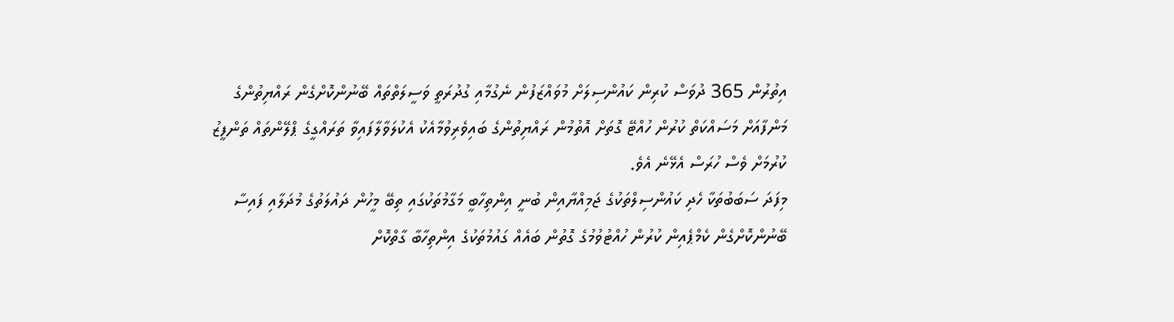އިތުރުން 365 ދުވަސް ކުރިން ކައުންސިލަށް މުވައްޒަފުން ނެގުމާއި ގުދުރަތީ ވަސީލަތްތައް ބޭނުންކޮށްގެން ރައްޔިތުންގެ މަންފާއަށް މަސައްކަތް ކުރުން ހުއްޓޭ ގޮތަށް އޮތުމުން ރައްޔިތުންގެ ބައިވެރިވުމާއެކު އެކުލަވާލާފައިވާ ތަރައްގީގެ ޕްލޭންތައް ތަންފީޒު ކުރުމަށް ވެސް ހުރަސް އެޅޭނެ އެވެ.
މިފަދަ ސަބަބުތަކާ ހެދި ކައުންސިލްތަކުގެ ޖަމިއްޔާއިން ބުނީ އިންތިހާބީ މަގާމުތަކުގައި ތިބޭ މީހުން ދައުލަތުގެ މުދަލާއި ފައިސާ ބޭނުންކޮށްގެން ކެމްޕެއިން ކުރުން ހުއްޓުވުމުގެ ގޮތުން ބައެއް ގައުމުތަކުގެ އިންތިހާބާ ގާތްކޮށް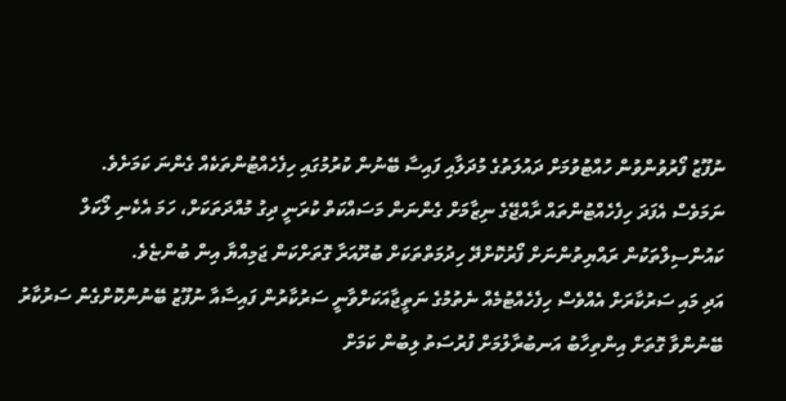ނުފޫޒު ފޯރުވުންވުން ހުއްޓުވުމަށް ދައުލަތުގެ މުދަލާއި ފައިސާ ބޭނުން ކުރުމުގައި ހިފެހެއްޓުންތަކެއް ގެންނަ ކަމަށެވެ.
ނަމަވެސް އެފަދަ ހިފެހެއްޓުންތައް ރާއްޖޭގެ ނިޒާމަށް ގެންނަން މަސައްކަތް ކުރަނީ ދިގު މުއްދަތަކަށް، ހަމަ އެކެނި ލޯކަލް ކައުންސިލްތަކުން ރައްޔިތުންނަށް ފޯރުކޮށްދޭ ހިދުމަތްތަކަށް ބުރޫއަރާ ގޮތަށްކަން ޖަމިއްޔާ އިން ބުންޏެވެ.
އަދި މައި ސަރުކާރަށް އެއްވެސް ހިފެހެއްޓުމެއް ނެތުމުގެ ނަތީޖާއަކަށްވާނީ ސަރުކާރުން ފައިސާއާ ނުފޫޒު ބޭނުންކޮށްގެން ސަރުކާރު ބޭނުންވާ ގޮތަށް އިންތިހާބު އަނބުރާލުމަށް ފުރުސަތު ލިބުން ކަމަށް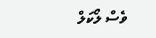ވެސް ލޯކަލް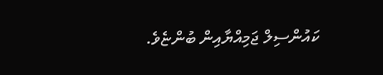ކައުންސިލް ޖަމިއްޔާއިން ބުންޏެވެ.